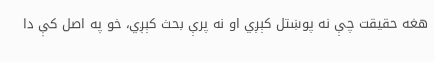هغه حقیقت چې نه پوښتل کېږي او نه پرې بحث کېږي، خو په اصل کې دا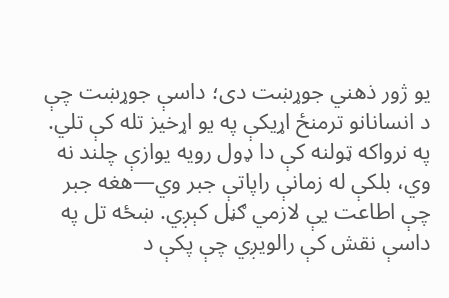یو ژور ذهني جوړښت دی؛ داسې جوړښت چې د انسانانو ترمنځ اړیکې په یو اړخیز تله کې تلي.
په نرواکه ټولنه کې دا ډول رویه یوازې چلند نه وي، بلکې له زمانې راپاتې جبر وي—هغه جبر چې اطاعت یې لازمي ګڼل کېږي. ښځه تل په داسې نقش کې رالویږي چې پکې د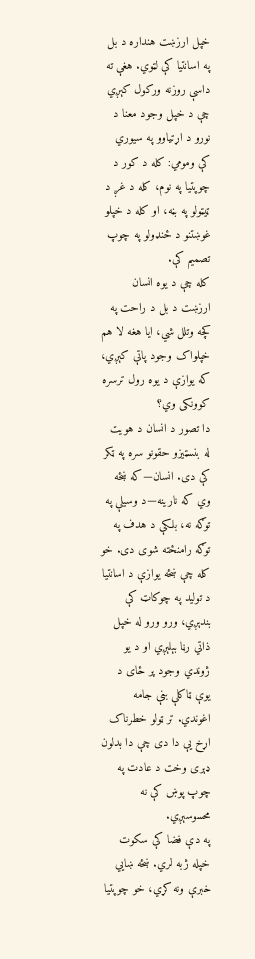خپل ارزښت هنداره د بل په اسانتیا کې لټوي. هغې ته داسې روزنه ورکول کېږي چې د خپل وجود معنا د نورو د اړتیاوو په سیوري کې ومومي: کله د کور د چوپتیا په نوم، کله د غږ د ټیټولو په بڼه، او کله د خپلو غوښتنو د ځنډولو په چوپ تصمیم کې.
کله چې د یوه انسان ارزښت د بل د راحت په کچه وتلل شي، ایا هغه لا هم خپلواک وجود پاتې کېږي، که یوازې د یوه رول ترسره کوونکی وي؟
دا تصور د انسان د هویت له بنسټیزو حقونو سره په ټکر کې دی. انسان—که ښځه وي که نارینه—د وسیلې په توګه نه، بلکې د هدف په توګه رامنځته شوی دی. خو کله چې ښځه یوازې د اسانتیا د تولید په چوکاټ کې بندېږي، ورو ورو له خپل ذاتي رڼا بېلېږي او د یو ژوندي وجود پر ځای د یوې ټاکلې بڼې جامه اغوندي. تر ټولو خطرناک اړخ یې دا دی چې دا بدلون ډېری وخت د عادت په چوپ پوښ کې نه محسوسېږي.
په دې فضا کې سکوت خپله ژبه لري. ښځه ښايي خبرې ونه کړي، خو چوپتیا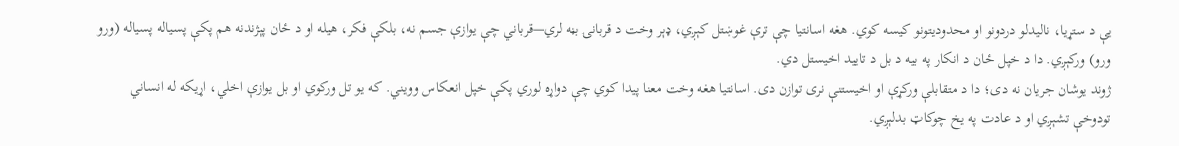یې د ستړیا، نالیدلو دردونو او محدودیتونو کیسه کوي. هغه اسانتیا چې ترې غوښتل کېږي، ډېر وخت د قربانۍ بڼه لري—قرباني چې یوازې جسم نه، بلکې فکر، هیله او د ځان پېژندنه هم پکې پسیاله پسیاله (ورو ورو) ورکېږي. دا د خپل ځان د انکار په بیه د بل د تایید اخیستل دي.
ژوند یوشان جریان نه دی؛ دا د متقابلې ورکړې او اخیستنې نری توازن دی. اسانتیا هغه وخت معنا پیدا کوي چې دواړه لوري پکې خپل انعکاس وویني. که یو تل ورکوي او بل یوازې اخلي، اړیکه له انساني تودوخې تشېږي او د عادت په یخ چوکاټ بدلېږي.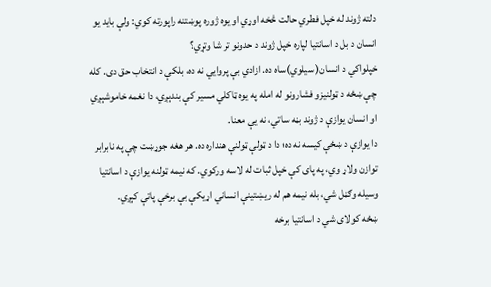دلته ژوند له خپل فطري حالت څخه اوړي او یوه ژوره پوښتنه راپورته کوي: ولې باید یو انسان د بل د اسانتیا لپاره خپل ژوند د حدونو تر شا وتړي؟
خپلواکي د انسان( سیلوي)ساه ده. ازادي بې پروايي نه ده، بلکې د انتخاب حق دی. کله چې ښځه د ټولنیزو فشارونو له امله په یوه ټاکلي مسیر کې بندېږي، دا نغمه خاموشېږي او انسان یوازې د ژوند بڼه ساتي، نه یې معنا.
دا یوازې د ښځې کیسه نه ده؛ دا د ټولې ټولنې هنداره ده. هر هغه جوړښت چې په نابرابر توازن ولاړ وي، په پای کې خپل ثبات له لاسه ورکوي. که نیمه ټولنه یوازې د اسانتیا وسیله وګڼل شي، بله نیمه هم له ریښتینې انساني اړیکې بې برخې پاتې کېږي.
ښځه کولای شي د اسانتیا برخه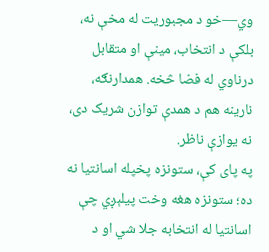وي—خو د مجبوریت له مخې نه، بلکې د انتخاب، مینې او متقابل درناوي له فضا څخه. همدارنګه، نارینه هم د همدې توازن شریک دی، نه یوازې ناظر.
په پای کې، ستونزه پخپله اسانتیا نه ده؛ ستونزه هغه وخت پیلېږي چې اسانتیا له انتخابه جلا شي او د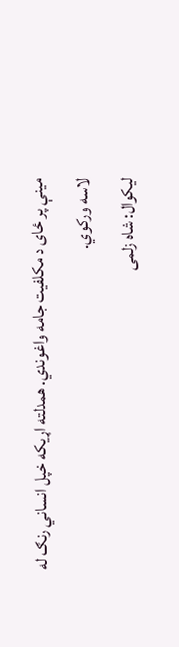مینې پر ځای د مکلفیت جامه واغوندي. همدلته اړیکه خپل انساني رنګ له لاسه ورکوي.
لیکوال: شاه زلمی